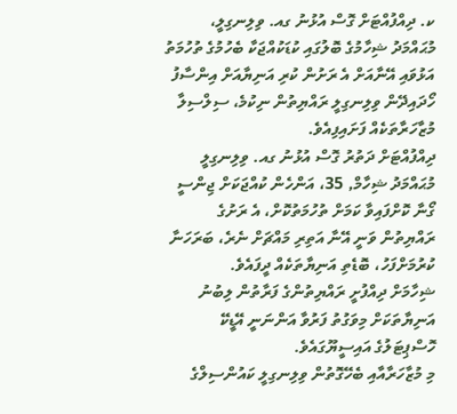ކ. ދިއްފުއްޓަށް ގޮސް އުޅުނު ގއ. ވިލިނގިލީ، މުޙައްމަދު ޝިހާމުގެ ބޮލުގައި ކުޑަކުއްޖަކާ ބެހުމުގެ ތުހުމަތު އަޅުވައި އޭނާއަށް އެ ރަށުން ކުރި އަނިޔާއަށް އިންސާފު ހޯދައިދޭން ވިލިނގިލީ ރައްޔިތުން ނިކުމެ، ސިލްސިލާ މުޒާހަރާތަކެއް ފަށައިފިއެވެ.
ދިއްފުއްޓަށް ދަތުރު ގޮސް އުޅުނު ގއ. ވިލިނގިލީ މުޙައްމަދު ޝިހާމް, 35، އަންހެން ކުއްޖަކަށް ޖިންސީ ގޯނާ ކޮށްފައިވާ ކަމަށް ތުހުމަތުކޮށް، އެ ރަށުގެ ރައްޔިތުން ވަނީ އޭނާ އަތިރި މައްޗަށް ނެރެ، ބަރަހަނާ ކުރުމަށްފަހު، ބޮޑެތި އަނިޔާތަކެއް ދީފައެވެ.
ޝިހާމަށް ދިއްފުށީ ރައްޔިތުންގެ ފަރާތުން ލިބުނު އަނިޔާތަކަށް މިވަގުތު ފަރުވާ އަންނަނީ އޭޑީކޭ ހޮސްޕިޓަލުގެ އައިސީޔޫގައެވެ.
މި މުޒާހަރާއާއި ބެހޭގޮތުން ވިލިނގިލީ ކައުންސިލްގެ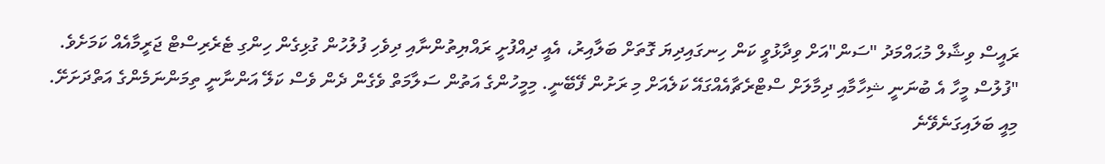ރައީސް ވިޝާލް މުޙައްމަދު "ސަން"އަށް ވިދާޅުވީ ކަން ހިނގައިދިޔަ ގޮތަށް ބަލާއިރު، އެއީ ދިއްފުށީ ރައްޔިތުންނާއި ދިވެހި ފުލުހުން ގުޅިގެން ހިންގި ޓެރެރިސްޓް ޖަރީމާއެއް ކަމަށެވެ.
"ފުލުސް މީހާ އެ ބުނަނީ ޝިހާމާއި ދިމާލަށް ސްޓްރެޗާއެއްގައޭ ކަލެއަށް މި ރަށުން ފޭބޭނީ. މިމީހުންގެ އަތުން ސަލާމަތް ވެގެން ދެން ވެސް ކަލޭ އަންނާނީ ތިމަންނަމެންގެ އަތްދަށަށޭ. މިއީ ބަލައިގަނެވޭނެ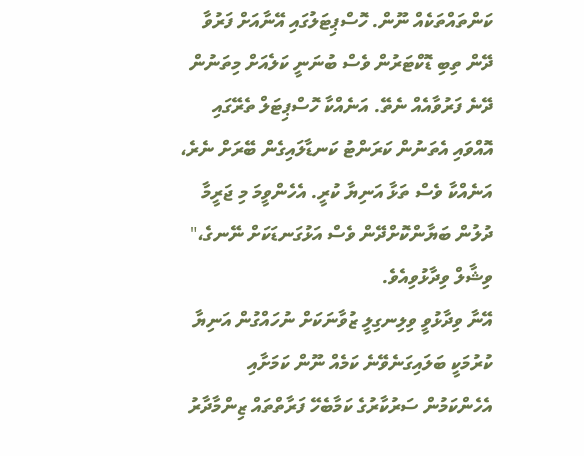ކަންތައްތަކެއް ނޫން. ހޮސްޕިޓަލުގައި އޭނާއަށް ފަރުވާ ދޭން ތިބި ޑޮކްޓަރުން ވެސް ބުނަނީ ކަލެއަށް މިތަނުން ދޭނެ ފަރުވާއެއް ނެތޭ. އަނެއްކާ ހޮސްޕިޓަލް ތެރޭގައި އޮއްވައި އެތަނުން ކަރަންޓު ކަނޑާލައިގެން ބޭރަށް ނެރެ، އަނެއްކާ ވެސް ތަޅާ އަނިޔާ ކުރީ. އެހެންވީމަ މި ޖަރީމާ ދުލުން ބަޔާންކޮށްދޭން ވެސް އަޅުގަނޑަކަށް ނޭނގެ،" ވިޝާލް ވިދާޅުވިއެވެ.
އޭނާ ވިދާޅުވީ ވިލިނގިލީ ޒުވާނަކަށް ނުހައްގުން އަނިޔާ ކުރުމަކީ ބަލައިގަނެވޭނެ ކަމެއް ނޫން ކަމަށާއި އެހެންކަމުން ސަރުކާރުގެ ކަމާބެހޭ ފަރާތްތައް ޒިންމާދާރު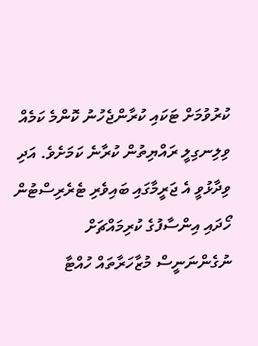ކުރުވުމަށް ޓަކައި ކުރާންޖެހުނު ކޮންމެ ކަމެއް ވިލިނގިލީ ރައްޔިތުން ކުރާނެ ކަމަށެވެ. އަދި ވިދާޅުވީ އެ ޖަރީމާގައި ބައިވެރި ޓެރެރިސްޓުން ހޯދައި އިންސާފުގެ ކުރިމައްޗަށް ނުގެންނަނީސް މުޒާހަރާތައް ހުއްޓާ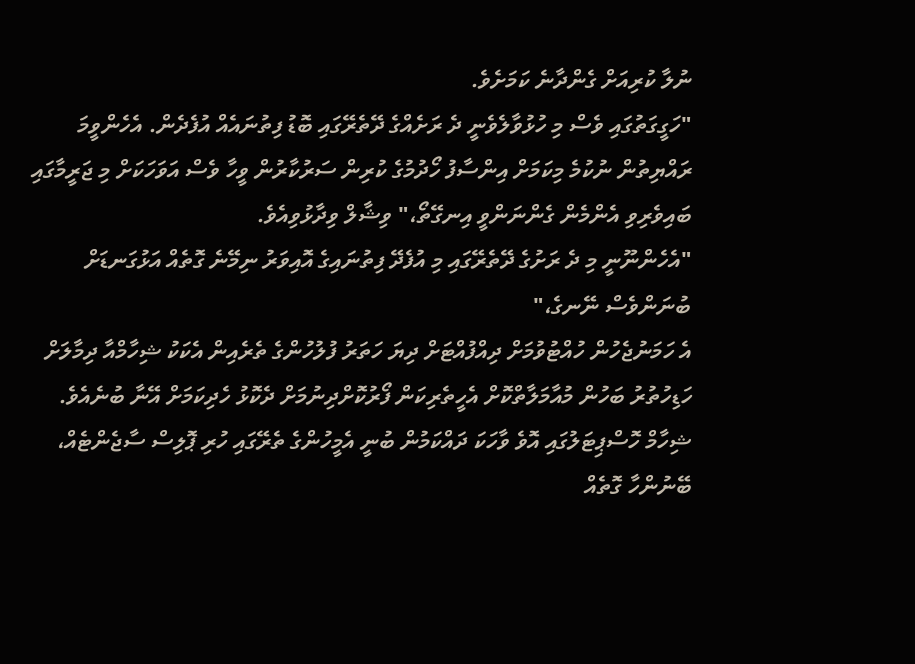ނުލާ ކުރިއަށް ގެންދާނެ ކަމަށެވެ.
"ހަގީގަތުގައި ވެސް މި ހުޅުވާލެވެނީ ދެ ރަށެއްގެ ދޭތެރޭގައި ބޮޑު ފިތުނައެއް އުފެދެން. އެހެންވީމަ ރައްޔިތުން ނުކުމެ މިކަމަށް އިންސާފު ހޯދުމުގެ ކުރިން ސަރުކާރުން ވީހާ ވެސް އަވަހަކަށް މި ޖަރީމާގައި ބައިވެރިވި އެންމެން ގެންނަންވީ އިނގޭތޯ،" ވިޝާލް ވިދާޅުވިއެވެ.
"އެހެންނޫނީ މި ދެ ރަށުގެ ދޭތެރޭގައި މި އުފެދޭ ފިތުނައިގެ އޮއިވަރު ނިމޭނެ ގޮތެއް އަޅުގަނޑަށް ބުނަންވެސް ނޭނގެ،"
އެ ހަމަނުޖެހުން ހުއްޓުވުމަށް ދިއްފުއްޓަށް ދިޔަ ހަތަރު ފުލުހުންގެ ތެރެއިން އެކަކު ޝިހާމްއާ ދިމާލަށް ހަޑިހުތުރު ބަހުން މުއާމަލާތްކޮށް އެހީތެރިކަން ފޯރުކޮށްދިނުމަށް ދެކޮޅު ހެދިކަމަށް އޭނާ ބުނެއެވެ.
ޝިހާމް ހޮސްޕިޓަލުގައި އޮވެ ވާހަކަ ދައްކަމުން ބުނީ އެމީހުންގެ ތެރޭގައި ހުރި ޕޮލިސް ސާޖެންޓެއް، ބޭނުންހާ ގޮތެއް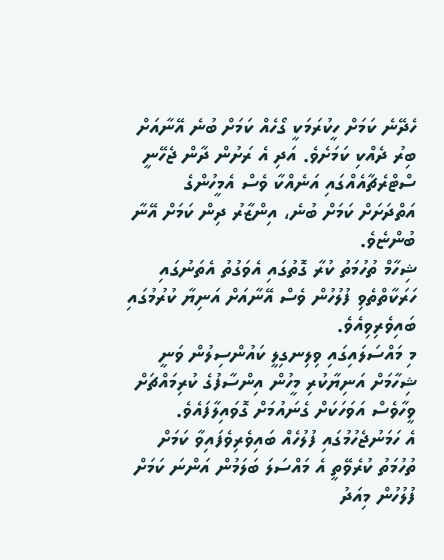ހެދޭނެ ކަމަށް ހީކުރަމަކީ ގޯހެއް ކަމަށް ބުނެ އޭނާއަށް ބިރު ދެއްކި ކަމަށެވެ. އަދި އެ ރަށުން ދާން ޖެހޭނީ ސްޓްރެޗާއެއްގައި އަނެއްކާ ވެސް އެމީހުންގެ އަތްދަށަށް ކަމަށް ބުނެ، އިންޒާރު ދިން ކަމަށް އޭނާ ބުންޏެވެ.
ޝިހާމް ތުހުމަތު ކުރާ ގޮތުގައި އެވަގުތު އެތަނުގައި ހަރަކާތްތެވި ފުލުހުން ވެސް އޭނާއަށް އަނިޔާ ކުރުމުގައި ބައިވެރިވިއެވެ.
މި މައްސަލައިގައި ވިލިނގިލީ ކައުންސިލުން ވަނީ ޝިހާމަށް އަނިޔާކުރި މީހުން އިންސާފުގެ ކުރިމައްޗަށް ވީހާވެސް އަވަހަކަށް ގެނައުމަށް ގޮވައިލާފައެވެ.
އެ ހަމަނުޖެހުމުގައި ފުލުހެއް ބައިވެރިވެފައިވާ ކަމަށް ތުހުމަތު ކުރެވޭތީ އެ މައްސަލަ ބަލަމުން އަންނަ ކަމަށް ފުލުހުން މިއަދު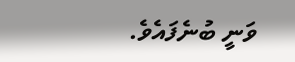ވަނީ ބުނެފައެވެ.